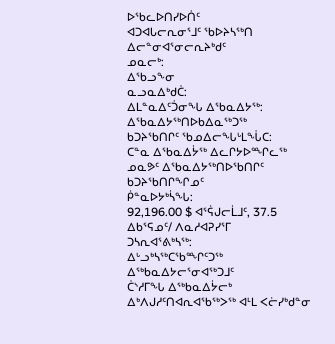ᐅᖃᓚᐅᑎᓯᐅᑏᑦ
ᐊᑐᐊᒐᓕᕆᓂᕐᒧᑦ ᖃᐅᔨᓴᖅᑎ
ᐃᓕᓐᓂᐊᕐᓂᓕᕆᔨᒃᑯᑦ
ᓄᓇᓕᒃ:
ᐃᖃᓗᖕᓂ
ᓇᓗᓇᐃᒃᑯᑖ:
ᐃᒪᓐᓇᐃᑦᑑᓂᖓ ᐃᖃᓇᐃᔭᖅ:
ᐃᖃᓇᐃᔭᖅᑎᐅᑲᐃᓇᖅᑐᖅ
ᑲᑐᔨᖃᑎᒋᑦ ᖃᓄᐃᓕᖓᒡᒪᖔᑕ:
ᑕᓐᓇ ᐃᖃᓇᐃᔮᖅ ᐃᓚᒋᔭᐅᖖᒋᓚᖅ ᓄᓇᕗᑦ ᐃᖃᓇᐃᔭᖅᑎᐅᖃᑎᒋᑦ ᑲᑐᔨᖃᑎᒋᖏᓄᑦ
ᑮᓐᓇᐅᔭᒃᓵᖓ:
92,196.00 $ ᐊᕐᕌᒍᓕᒫᒧᑦ, 37.5 ᐃᑲᕐᕋᓄᑦ/ ᐱᓇᓱᐊᕈᓯᕐᒥ
ᑐᓴᕆᐊᕐᕕᒃᓴᖅ:
ᐃᒡᓗᒃᓴᖅᑕᖃᙱᑦᑐᖅ ᐃᖅᑲᓇᐃᔭᓕᕐᓂᐊᖅᑐᒧᑦ
ᑖᔅᓱᒥᖓ ᐃᖅᑲᓇᐃᔮᓕᒃ ᐃᒃᐱᒍᓱᑦᑎᐊᕆᐊᖃᖅᐳᖅ ᐊᒻᒪ ᐸᓖᓯᒃᑯᓐᓂ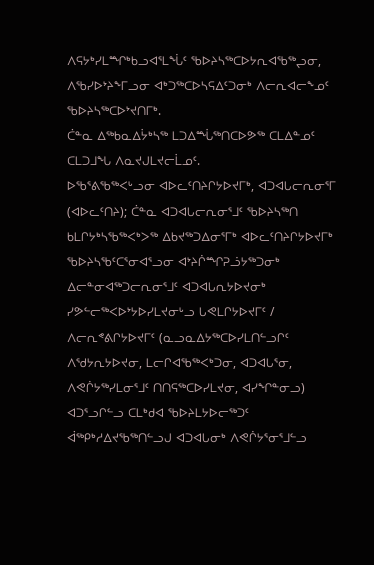ᐱᕋᔭᒃᓯᒪᙱᒃᑲᓗᐊᕐᒪᖔᑦ ᖃᐅᔨᓴᖅᑕᐅᔭᕆᐊᖃᖅᖢᓂ, ᐱᖃᓯᐅᔾᔨᖕᒥᓗᓂ ᐊᒃᑐᖅᑕᐅᓴᕋᐃᑦᑐᓂᒃ ᐱᓕᕆᐊᓕᖕᓄᑦ ᖃᐅᔨᓴᖅᑕᐅᔾᔪᑎᒥᒃ.
ᑖᓐᓇ ᐃᖅᑲᓇᐃᔮᒃᓴᖅ ᒪᑐᐃᙶᖅᑎᑕᐅᕗᖅ ᑕᒪᐃᓐᓄᑦ ᑕᒪᑐᒧᖓ ᐱᓇᔪᒍᒪᔪᓕᒫᓄᑦ.
ᐅᖃᕐᕕᖃᖅᐸᒡᓗᓂ ᐊᐅᓚᑦᑎᔨᒋᔭᐅᔪᒥᒃ, ᐊᑐᐊᒐᓕᕆᓂᕐᒥ (ᐊᐅᓚᑦᑎᔨ); ᑖᓐᓇ ᐊᑐᐊᒐᓕᕆᓂᕐᒧᑦ ᖃᐅᔨᓴᖅᑎ ᑲᒪᒋᔭᒃᓴᖃᖅᐸᒃᐳᖅ ᐃᑲᔪᖅᑐᐃᓂᕐᒥᒃ ᐊᐅᓚᑦᑎᔨᒋᔭᐅᔪᒥᒃ ᖃᐅᔨᓴᖃᑦᑕᕐᓂᐊᕐᓗᓂ ᐊᔾᔨᒌᙱᕈᓘᔭᖅᑐᓂᒃ ᐃᓕᓐᓂᐊᖅᑐᓕᕆᓂᕐᒧᑦ ᐊᑐᐊᒐᕆᔭᐅᔪᓂᒃ ᓯᕗᓪᓕᖅᐸᐅᔾᔭᐅᓯᒪᔪᓂᒡᓗ ᒐᕙᒪᒋᔭᐅᔪᒥᑦ / ᐱᓕᕆᕝᕕᒋᔭᐅᔪᒥᑦ (ᓇᓗᓇᐃᔭᖅᑕᐅᓯᒪᑎᓪᓗᒋᑦ ᐱᖁᔭᕆᔭᐅᔪᓂ, ᒪᓕᒋᐊᖃᖅᐸᒃᑐᓂ, ᐊᑐᐊᒐᕐᓂ, ᐱᕙᒌᔭᖅᓯᒪᓂᕐᒧᑦ ᑎᑎᕋᖅᑕᐅᓯᒪᔪᓂ, ᐊᓯᖏᓐᓂᓗ) ᐊᑐᕐᓗᒋᓪᓗ ᑕᒪᒃᑯᐊ ᖃᐅᔨᒪᔭᐅᓕᖅᑐᑦ ᐋᖅᑭᒃᓱᐃᔪᖃᖅᑎᓪᓗᒍ ᐊᑐᐊᒐᓂᒃ ᐱᕙᒌᔭᕐᓂᕐᒧᓪᓗ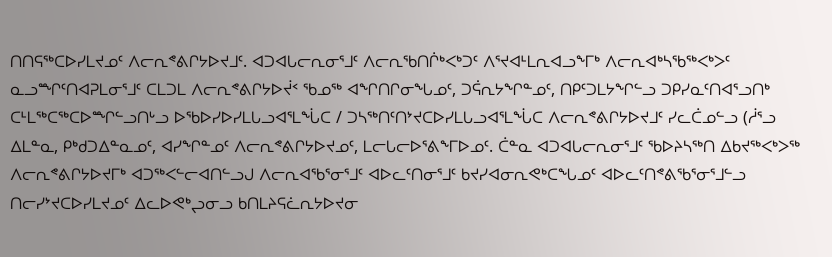ᑎᑎᕋᖅᑕᐅᓯᒪᔪᓄᑦ ᐱᓕᕆᕝᕕᒋᔭᐅᔪᒧᑦ. ᐊᑐᐊᒐᓕᕆᓂᕐᒧᑦ ᐱᓕᕆᖃᑎᒌᒃᐸᒃᑐᑦ ᐱᕐᔪᐊᒻᒪᕆᐊᓗᖕᒥᒃ ᐱᓕᕆᐊᒃᓴᖃᖅᐸᒃᐳᑦ ᓇᓗᙱᑦᑎᐊᕈᒪᓂᕐᒧᑦ ᑕᒪᑐᒪ ᐱᓕᕆᕝᕕᒋᔭᐅᔫᑉ ᖃᓄᖅ ᐊᖏᑎᒋᓂᖓᓄᑦ, ᑐᕌᕆᔭᖏᓐᓄᑦ, ᑎᑭᑦᑐᒪᔭᖏᓪᓗ ᑐᑭᓯᓇᑦᑎᐊᕐᓗᑎᒃ ᑕᒻᒪᖅᑕᖅᑕᐅᙱᓪᓗᑎᒡᓗ ᐅᖃᐅᓯᐅᓯᒪᒐᓗᐊᕐᒪᖔᑕ / ᑐᓴᖅᑎᑦᑎᔾᔪᑕᐅᓯᒪᒐᓗᐊᕐᒪᖔᑕ ᐱᓕᕆᕝᕕᒋᔭᐅᔪᒧᑦ ᓯᓚᑖᓄᓪᓗ (ᓲᕐᓗ ᐃᒪᓐᓇ, ᑭᒃᑯᑐᐃᓐᓇᓄᑦ, ᐊᓯᖏᓐᓄᑦ ᐱᓕᕆᕝᕕᒋᔭᐅᔪᓄᑦ, ᒪᓕᒐᓕᐅᕐᕕᖕᒥᐅᓄᑦ. ᑖᓐᓇ ᐊᑐᐊᒐᓕᕆᓂᕐᒧᑦ ᖃᐅᔨᓴᖅᑎ ᐃᑲᔪᖅᐸᒃᐳᖅ ᐱᓕᕆᕝᕕᒋᔭᐅᔪᒥᒃ ᐊᑐᖅᐸᓪᓕᐊᑎᓪᓗᒍ ᐱᓕᕆᐊᖃᕐᓂᕐᒧᑦ ᐊᐅᓚᑦᑎᓂᕐᒧᑦ ᑲᔪᓯᐊᓂᕆᕙᒃᑕᖓᓄᑦ ᐊᐅᓚᑦᑎᕝᕕᖃᕐᓂᕐᒧᓪᓗ ᑎᓕᓯᔾᔪᑕᐅᓯᒪᔪᓄᑦ ᐃᓚᐅᕙᒃᖢᓂᓗ ᑲᑎᒪᔨᕋᓛᕆᔭᐅᔪᓂ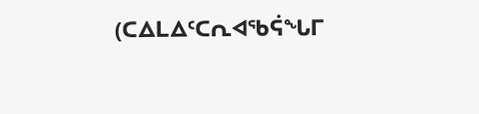(ᑕᐃᒪᐃᑦᑕᕆᐊᖃᕌᖓᒥ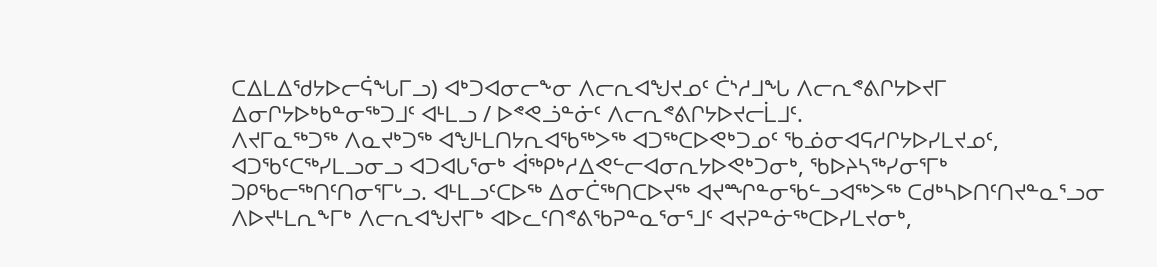ᑕᐃᒪᐃᖁᔭᐅᓕᕌᖓᒥᓗ) ᐊᒃᑐᐊᓂᓕᖕᓂ ᐱᓕᕆᐊᖑᔪᓄᑦ ᑖᔅᓱᒧᖓ ᐱᓕᕆᕝᕕᒋᔭᐅᔪᒥ ᐃᓂᒋᔭᐅᒃᑲᓐᓂᖅᑐᒧᑦ ᐊᒻᒪᓗ / ᐅᕝᕙᓘᓐᓃᑦ ᐱᓕᕆᕝᕕᒋᔭᐅᔪᓕᒫᒧᑦ.
ᐱᔪᒥᓇᖅᑐᖅ ᐱᓇᔪᒃᑐᖅ ᐊᖑᒻᒪᑎᔭᕆᐊᖃᖅᐳᖅ ᐊᑐᖅᑕᐅᕙᒃᑐᓄᑦ ᖃᓅᓂᐊᕋᓱᒋᔭᐅᓯᒪᔪᓄᑦ, ᐊᑐᖃᑦᑕᖅᓯᒪᓗᓂᓗ ᐊᑐᐊᒐᕐᓂᒃ ᐋᖅᑭᒃᓱᐃᕙᓪᓕᐊᓂᕆᔭᐅᕙᒃᑐᓂᒃ, ᖃᐅᔨᓴᖅᓯᓂᕐᒥᒃ ᑐᑭᖃᓕᖅᑎᑦᑎᓂᕐᒥᒡᓗ. ᐊᒻᒪᓗᑦᑕᐅᖅ ᐃᓂᑖᖅᑎᑕᐅᔪᖅ ᐊᔪᙱᓐᓂᖃᓪᓗᐊᖅᐳᖅ ᑕᑯᒃᓴᐅᑎᑦᑎᔪᓐᓇᕐᓗᓂ ᐱᐅᔪᒻᒪᕆᖕᒥᒃ ᐱᓕᕆᐊᖑᔪᒥᒃ ᐊᐅᓚᑦᑎᕝᕕᖃᕈᓐᓇᕐᓂᕐᒧᑦ ᐊᔪᕈᓐᓃᖅᑕᐅᓯᒪᔪᓂᒃ,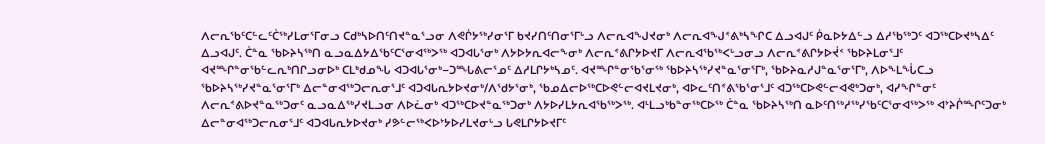ᐱᓕᕆᖃᑦᑕᓪᓚᑦᑖᖅᓯᒪᓂᕐᒥᓂᓗ ᑕᑯᒃᓴᐅᑎᑦᑎᔪᓐᓇᕐᓗᓂ ᐱᕙᒌᔭᖅᓯᓂᕐᒥ ᑲᔪᓯᑎᑦᑎᓂᕐᒥᒡᓗ ᐱᓕᕆᐊᖑᔪᓂᒃ ᐱᓕᕆᐊᖑᕝᕕᒃᓴᖏᑕ ᐃᓗᐊᒍᑦ ᑮᓇᐅᔭᐃᓪᓗ ᐃᓱᖃᖅᑐᑦ ᐊᑐᖅᑕᐅᔪᒃᓴᐃᑦ ᐃᓗᐊᒍᑦ. ᑖᓐᓇ ᖃᐅᔨᓴᖅᑎ ᓇᓗᓇᐃᔭᐃᖃᑦᑕᕐᓂᐊᖅᐳᖅ ᐊᑐᐊᒐᕐᓂᒃ ᐱᔭᐅᔭᕆᐊᓕᖕᓂᒃ ᐱᓕᕆᕝᕕᒋᔭᐅᔪᒥ ᐱᓕᕆᐊᖃᖅᐸᒡᓗᓂᓗ ᐱᓕᕆᕝᕕᒋᔭᐅᔫᑉ ᖃᐅᔨᒪᓂᕐᒧᑦ ᐊᔪᙱᓐᓂᖃᓪᓚᕆᒃᑎᒋᓗᓂᐅᒃ ᑕᒪᒃᑯᓄᖓ ᐊᑐᐊᒐᕐᓂᒃ−ᑐᙵᕕᓕᕐᓄᑦ ᐃᓱᒪᒋᔭᒃᓴᓄᑦ. ᐊᔪᙱᓐᓂᖃᕐᓂᖅ ᖃᐅᔨᓴᖅᓯᔪᓐᓇᕐᓂᕐᒥᒃ, ᖃᐅᔨᓇᓱᒍᓐᓇᕐᓂᕐᒥᒃ, ᐱᐅᖕᒪᖔᑕᓗ ᖃᐅᔨᓴᖅᓯᔪᓐᓇᕐᓂᕐᒥᒃ ᐃᓕᓐᓂᐊᖅᑐᓕᕆᓂᕐᒧᑦ ᐊᑐᐊᒐᕆᔭᐅᔪᓂᒃ/ᐱᖁᔭᕐᓂᒃ, ᖃᓄᐃᓕᐅᖅᑕᐅᕙᓪᓕᐊᔪᒪᔪᓂᒃ, ᐊᐅᓚᑦᑎᕝᕕᖃᕐᓂᕐᒧᑦ ᐊᑐᖅᑕᐅᕙᓪᓕᐊᕙᒃᑐᓂᒃ, ᐊᓯᖏᓐᓂᑦ ᐱᓕᕆᕝᕕᐅᔪᓐᓇᖅᑐᓂᑦ ᓇᓗᓇᐃᖅᓯᔪᒪᓗᓂ ᐱᐅᓛᓂᒃ ᐊᑐᖅᑕᐅᔪᓐᓇᖅᑐᓂᒃ ᐱᔭᐅᓯᒪᔭᕆᐊᖃᖅᐳᖅ. ᐊᒻᒪᓗᒃᑲᓐᓂᖅᑕᐅᖅ ᑖᓐᓇ ᖃᐅᔨᓴᖅᑎ ᓇᐅᑦᑎᖅᓱᖅᓯᖃᑦᑕᕐᓂᐊᖅᐳᖅ ᐊᔾᔨᒌᙱᑦᑐᓂᒃ ᐃᓕᓐᓂᐊᖅᑐᓕᕆᓂᕐᒧᑦ ᐊᑐᐊᒐᕆᔭᐅᔪᓂᒃ ᓯᕗᓪᓕᖅᐸᐅᔾᔭᐅᓯᒪᔪᓂᒡᓗ ᒐᕙᒪᒋᔭᐅᔪᒥᑦ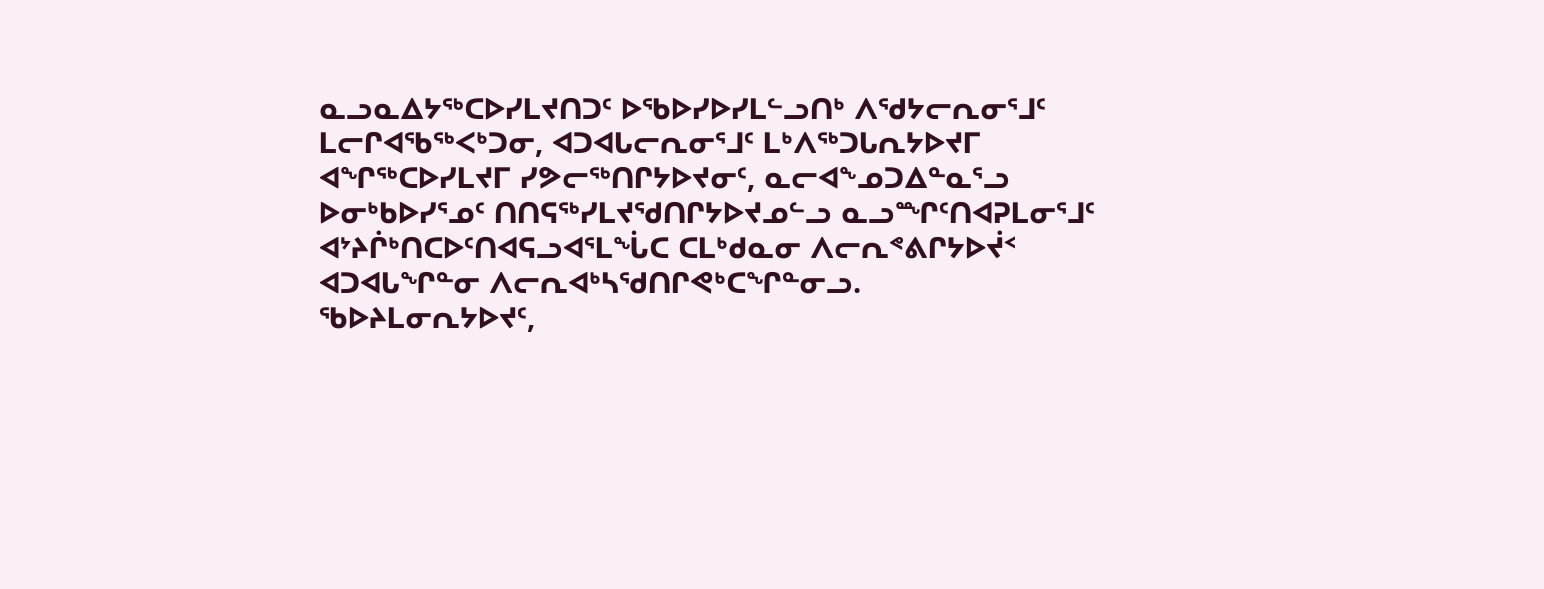ᓇᓗᓇᐃᔭᖅᑕᐅᓯᒪᔪᑎᑐᑦ ᐅᖃᐅᓯᐅᓯᒪᓪᓗᑎᒃ ᐱᖁᔭᓕᕆᓂᕐᒧᑦ ᒪᓕᒋᐊᖃᖅᐸᒃᑐᓂ, ᐊᑐᐊᒐᓕᕆᓂᕐᒧᑦ ᒪᒃᐱᖅᑐᒐᕆᔭᐅᔪᒥ ᐊᖏᖅᑕᐅᓯᒪᔪᒥ ᓯᕗᓕᖅᑎᒋᔭᐅᔪᓂᑦ, ᓇᓕᐊᖕᓄᑐᐃᓐᓇᕐᓗ ᐅᓂᒃᑲᐅᓯᕐᓄᑦ ᑎᑎᕋᖅᓯᒪᔪᖁᑎᒋᔭᐅᔪᓄᓪᓗ ᓇᓗᙱᑦᑎᐊᕈᒪᓂᕐᒧᑦ ᐊᔾᔨᒌᒃᑎᑕᐅᑦᑎᐊᕋᓗᐊᕐᒪᖔᑕ ᑕᒪᒃᑯᓇᓂ ᐱᓕᕆᕝᕕᒋᔭᐅᔫᑉ ᐊᑐᐊᒐᖏᓐᓂ ᐱᓕᕆᐊᒃᓴᖁᑎᒋᕙᒃᑕᖏᓐᓂᓗ.
ᖃᐅᔨᒪᓂᕆᔭᐅᔪᑦ,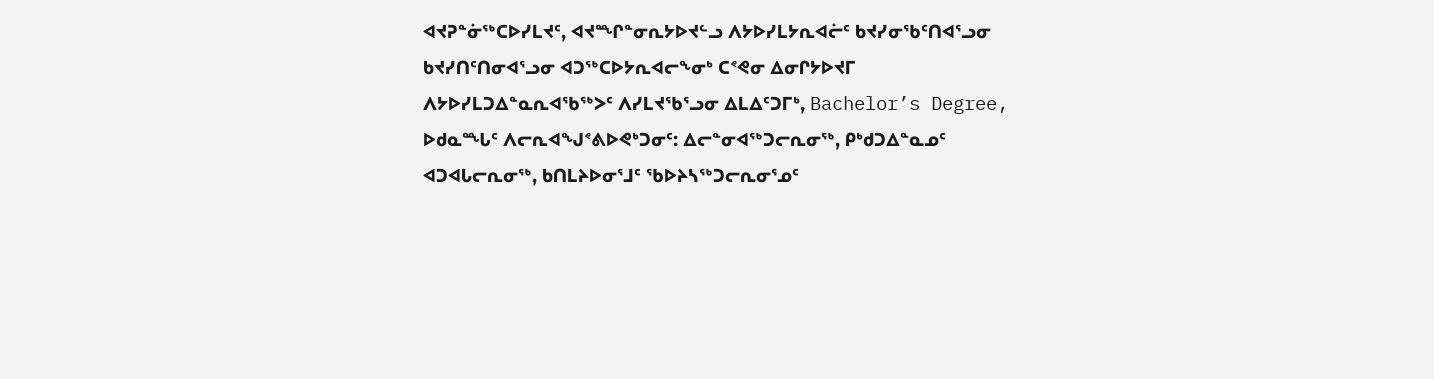ᐊᔪᕈᓐᓃᖅᑕᐅᓯᒪᔪᑦ, ᐊᔪᙱᓐᓂᕆᔭᐅᔪᓪᓗ ᐱᔭᐅᓯᒪᔭᕆᐊᓖᑦ ᑲᔪᓯᓂᖃᑦᑎᐊᕐᓗᓂ ᑲᔪᓯᑎᑦᑎᓂᐊᕐᓗᓂ ᐊᑐᖅᑕᐅᔭᕆᐊᓕᖕᓂᒃ ᑕᕝᕙᓂ ᐃᓂᒋᔭᐅᔪᒥ ᐱᔭᐅᓯᒪᑐᐃᓐᓇᕆᐊᖃᖅᐳᑦ ᐱᓯᒪᔪᖃᕐᓗᓂ ᐃᒪᐃᑦᑐᒥᒃ, Bachelor’s Degree, ᐅᑯᓇᙵᑦ ᐱᓕᕆᐊᖑᕝᕕᐅᕙᒃᑐᓂᑦ: ᐃᓕᓐᓂᐊᖅᑐᓕᕆᓂᖅ, ᑭᒃᑯᑐᐃᓐᓇᓄᑦ ᐊᑐᐊᒐᓕᕆᓂᖅ, ᑲᑎᒪᔨᐅᓂᕐᒧᑦ ᖃᐅᔨᓴᖅᑐᓕᕆᓂᕐᓄᑦ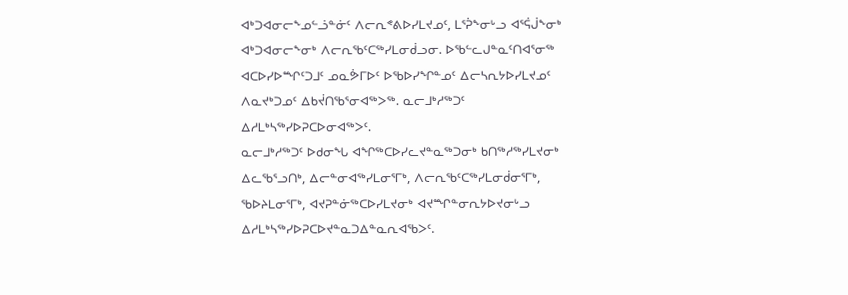ᐊᒃᑐᐊᓂᓕᖕᓄᓪᓘᓐᓃᑦ ᐱᓕᕆᕝᕕᐅᓯᒪᔪᓄᑦ, ᒪᕐᕉᖕᓂᒡᓗ ᐊᕐᕌᒎᖕᓂᒃ ᐊᒃᑐᐊᓂᓕᖕᓂᒃ ᐱᓕᕆᖃᑦᑕᖅᓯᒪᓂᑰᓗᓂ. ᐅᖃᓪᓚᒍᓐᓇᑦᑎᐊᕐᓂᖅ ᐊᑕᐅᓯᐅᙱᑦᑐᒧᑦ ᓄᓇᕘᒥᐅᑦ ᐅᖃᐅᓯᖏᓐᓄᑦ ᐃᓕᓴᕆᔭᐅᓯᒪᔪᓄᑦ ᐱᓇᔪᒃᑐᓄᑦ ᐃᑲᔫᑎᖃᕐᓂᐊᖅᐳᖅ. ᓇᓕᒧᒃᓱᖅᑐᑦ ᐃᓱᒪᒃᓴᖅᓯᐅᕈᑕᐅᓂᐊᖅᐳᑦ.
ᓇᓕᒧᒃᓱᖅᑐᑦ ᐅᑯᓂᖓ ᐊᖏᖅᑕᐅᓯᓚᔪᓐᓇᖅᑐᓂᒃ ᑲᑎᖅᓱᖅᓯᒪᔪᓂᒃ ᐃᓚᖃᕐᓗᑎᒃ, ᐃᓕᓐᓂᐊᖅᓯᒪᓂᕐᒥᒃ, ᐱᓕᕆᖃᑦᑕᖅᓯᒪᓂᑰᓂᕐᒥᒃ, ᖃᐅᔨᒪᓂᕐᒥᒃ, ᐊᔪᕈᓐᓃᖅᑕᐅᓯᒪᔪᓂᒃ ᐊᔪᙱᓐᓂᕆᔭᐅᔪᓂᒡᓗ ᐃᓱᒪᒃᓴᖅᓯᐅᕈᑕᐅᔪᓐᓇᑐᐃᓐᓇᕆᐊᖃᐳᑦ.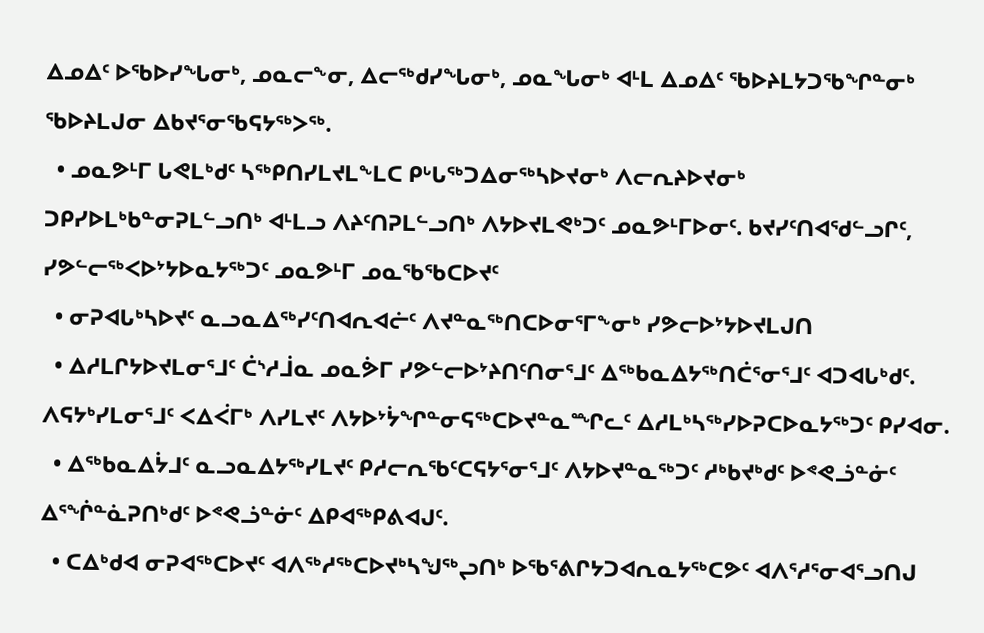ᐃᓄᐃᑦ ᐅᖃᐅᓯᖓᓂᒃ, ᓄᓇᓕᖕᓂ, ᐃᓕᖅᑯᓯᖓᓂᒃ, ᓄᓇᖓᓂᒃ ᐊᒻᒪ ᐃᓄᐃᑦ ᖃᐅᔨᒪᔭᑐᖃᖏᓐᓂᒃ ᖃᐅᔨᒪᒍᓂ ᐃᑲᔪᕐᓂᖃᕋᔭᖅᐳᖅ.
  • ᓄᓇᕗᒻᒥ ᒐᕙᒪᒃᑯᑦ ᓴᖅᑭᑎᓯᒪᔪᒪᖕᒪᑕ ᑭᒡᒐᖅᑐᐃᓂᖅᓴᐅᔪᓂᒃ ᐱᓕᕆᔨᐅᔪᓂᒃ ᑐᑭᓯᐅᒪᒃᑲᓐᓂᕈᒪᓪᓗᑎᒃ ᐊᒻᒪᓗ ᐱᔨᑦᑎᕈᒪᓪᓗᑎᒃ ᐱᔭᐅᔪᒪᕙᒃᑐᑦ ᓄᓇᕗᒻᒥᐅᓂᑦ. ᑲᔪᓯᑦᑎᐊᖁᓪᓗᒋᑦ, ᓯᕗᓪᓕᖅᐸᐅᔾᔭᐅᓇᔭᖅᑐᑦ ᓄᓇᕗᒻᒥ ᓄᓇᖃᖃᑕᐅᔪᑦ
  • ᓂᕈᐊᒐᒃᓴᐅᔪᑦ ᓇᓗᓇᐃᖅᓯᑦᑎᐊᕆᐊᓖᑦ ᐱᔪᓐᓇᖅᑎᑕᐅᓂᕐᒥᖕᓂᒃ ᓯᕗᓕᐅᔾᔭᐅᔪᒪᒍᑎ
  • ᐃᓱᒪᒋᔭᐅᔪᒪᓂᕐᒧᑦ ᑖᔅᓱᒨᓇ ᓄᓇᕘᒥ ᓯᕗᓪᓕᐅᔾᔨᑎᑦᑎᓂᕐᒧᑦ ᐃᖅᑲᓇᐃᔭᖅᑎᑖᕐᓂᕐᒧᑦ ᐊᑐᐊᒐᒃᑯᑦ. ᐱᕋᔭᒃᓯᒪᓂᕐᒧᑦ ᐸᐃᐹᒥᒃ ᐱᓯᒪᔪᑦ ᐱᔭᐅᔾᔮᖏᓐᓂᕋᖅᑕᐅᔪᓐᓇᙱᓚᑦ ᐃᓱᒪᒃᓴᖅᓯᐅᕈᑕᐅᓇᔭᖅᑐᑦ ᑭᓯᐊᓂ.
  • ᐃᖅᑲᓇᐃᔮᒧᑦ ᓇᓗᓇᐃᔭᖅᓯᒪᔪᑦ ᑭᓱᓕᕆᖃᑦᑕᕋᔭᕐᓂᕐᒧᑦ ᐱᔭᐅᔪᓐᓇᖅᑐᑦ ᓱᒃᑲᔪᒃᑯᑦ ᐅᕝᕙᓘᓐᓃᑦ ᐃᕐᖐᓐᓈᕈᑎᒃᑯᑦ ᐅᕝᕙᓘᓐᓃᑦ ᐃᑭᐊᖅᑭᕕᐊᒍᑦ.
  • ᑕᐃᒃᑯᐊ ᓂᕈᐊᖅᑕᐅᔪᑦ ᐊᐱᖅᓱᖅᑕᐅᔪᒃᓴᖑᖅᖢᑎᒃ ᐅᖃᕐᕕᒋᔭᑐᐊᕆᓇᔭᖅᑕᕗᑦ ᐊᐱᕐᓱᕐᓂᐊᕐᓗᑎᒍ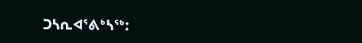ᑐᓴᕆᐊᕐᕕᒃᓴᖅ: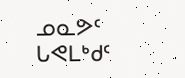ᓄᓇᕗᑦ ᒐᕙᒪᒃᑯᑦ